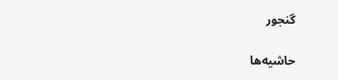گنجور

حاشیه‌ها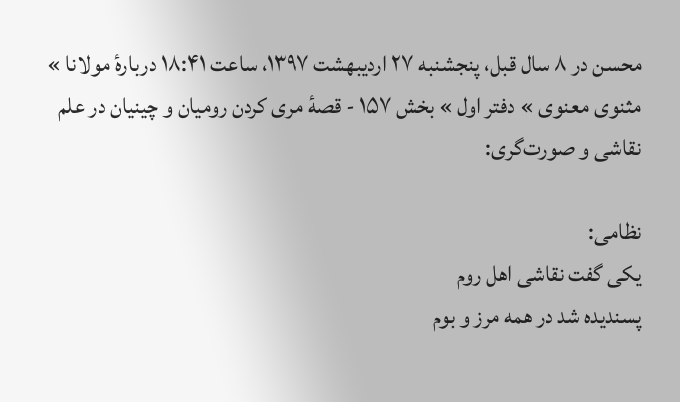محسن در ۸ سال قبل، پنجشنبه ۲۷ اردیبهشت ۱۳۹۷، ساعت ۱۸:۴۱ دربارهٔ مولانا » مثنوی معنوی » دفتر اول » بخش ۱۵۷ - قصهٔ مری کردن رومیان و چینیان در علم نقاشی و صورت‌گری:

نظامی:
یکی گفت نقاشی اهل روم
پسندیده شد در همه مرز و بوم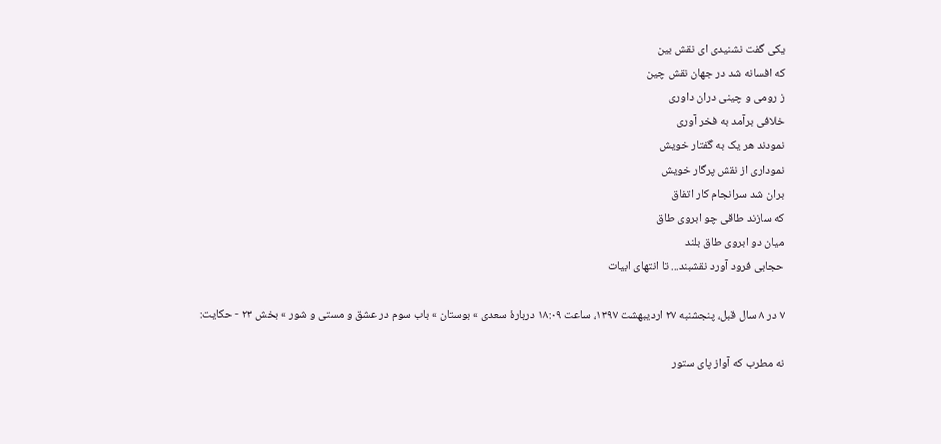یکی گفت نشنیدی ای نقش بین
که افسانه شد در جهان نقش چین
ز رومی و چینی دران داوری
خلافی برآمد به فخر آوری
نمودند هر یک به گفتار خویش
نموداری از نقش پرگار خویش
بران شد سرانجام کار اتفاق
که سازند طاقی چو ابروی طاق
میان دو ابروی طاق بلند
حجابی فرود آورد نقشبند... تا انتهای ابیات

۷ در ۸ سال قبل، پنجشنبه ۲۷ اردیبهشت ۱۳۹۷، ساعت ۱۸:۰۹ دربارهٔ سعدی » بوستان » باب سوم در عشق و مستی و شور » بخش ۲۳ - حکایت:

نه مطرب که آواز پای ستور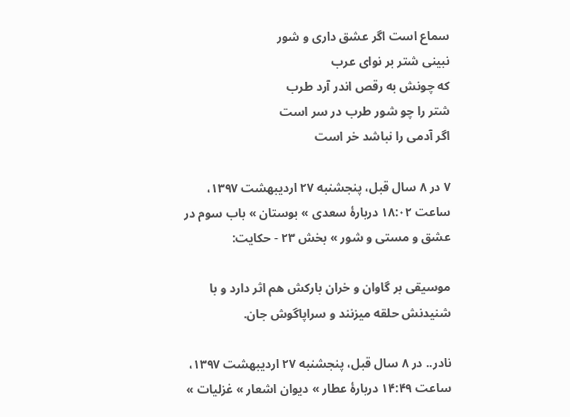سماع است اگر عشق داری و شور
نبینی شتر بر نوای عرب
که چونش به رقص اندر آرد طرب
شتر را چو شور طرب در سر است
اگر آدمی را نباشد خر است

۷ در ۸ سال قبل، پنجشنبه ۲۷ اردیبهشت ۱۳۹۷، ساعت ۱۸:۰۲ دربارهٔ سعدی » بوستان » باب سوم در عشق و مستی و شور » بخش ۲۳ - حکایت:

موسیقی بر گاوان و خران بارکش هم اثر دارد و با شنیدنش حلقه میزنند و سراپاگوش جان.

نادر.. در ۸ سال قبل، پنجشنبه ۲۷ اردیبهشت ۱۳۹۷، ساعت ۱۴:۴۹ دربارهٔ عطار » دیوان اشعار » غزلیات »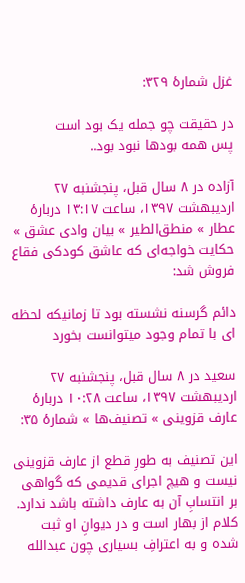غزل شمارهٔ ۳۲۹:

در حقیقت چو جمله یک بود است
پس همه بودها نبود بود..

آزاده در ۸ سال قبل، پنجشنبه ۲۷ اردیبهشت ۱۳۹۷، ساعت ۱۳:۱۷ دربارهٔ عطار » منطق‌الطیر » بیان وادی عشق » حکایت خواجه‌ای که عاشق کودکی فقاع فروش شد:

دائم گرسنه نشسته بود تا زمانیکه لحظه ای با تمام وجود میتوانست بخورد

سعید در ۸ سال قبل، پنجشنبه ۲۷ اردیبهشت ۱۳۹۷، ساعت ۱۰:۲۸ دربارهٔ عارف قزوینی » تصنیف‌ها » شمارهٔ ۳۵:

این تصنیف به طورِ قطع از عارف قزوینی نیست و هیچ اجرای قدیمی که گواهی بر انتسابِ آن به عارف داشته باشد ندارد.
کلام از بهار است و در دیوانِ او ثبت شده و به اعترافِ بسیاری چون عبدالله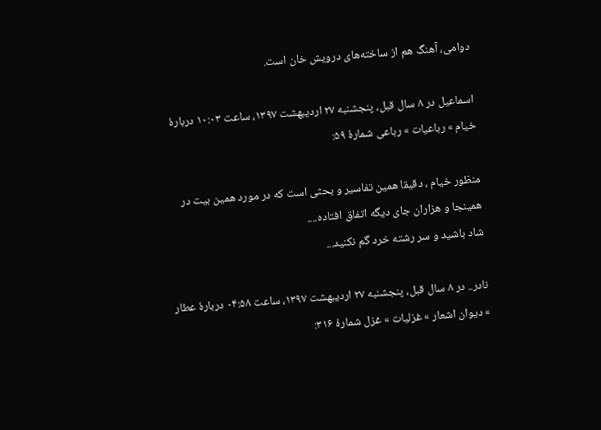دوامی، آهنگ هم از ساخته‌های درویش خان است.

اسماعیل در ۸ سال قبل، پنجشنبه ۲۷ اردیبهشت ۱۳۹۷، ساعت ۱۰:۰۳ دربارهٔ خیام » رباعیات » رباعی شمارهٔ ۵۹:

منظور خیام ، دقیقا همین تفاسیر و بحثی است که در مورد همین بیت در همینجا و هزاران جای دیگه اتفاق افتاده....
شاد باشید و سر رشته خرد گم نکنید...

نادر.. در ۸ سال قبل، پنجشنبه ۲۷ اردیبهشت ۱۳۹۷، ساعت ۰۴:۵۸ دربارهٔ عطار » دیوان اشعار » غزلیات » غزل شمارهٔ ۳۱۶: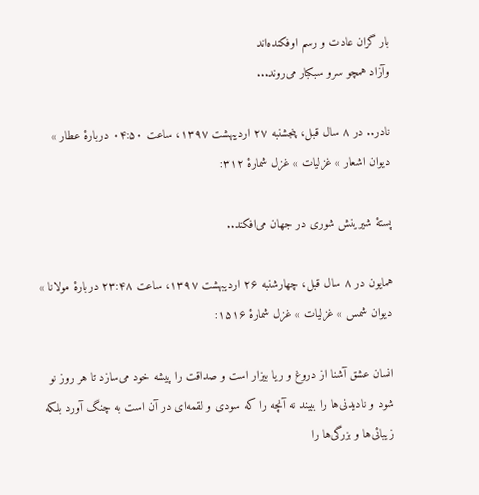بار گران عادت و رسم اوفکنده‌اند
وآزاد همچو سرو سبکبار می‌روند...

نادر.. در ۸ سال قبل، پنجشنبه ۲۷ اردیبهشت ۱۳۹۷، ساعت ۰۴:۵۰ دربارهٔ عطار » دیوان اشعار » غزلیات » غزل شمارهٔ ۳۱۲:

پستهٔ شیرینش شوری در جهان می‌افکند..

همایون در ۸ سال قبل، چهارشنبه ۲۶ اردیبهشت ۱۳۹۷، ساعت ۲۳:۴۸ دربارهٔ مولانا » دیوان شمس » غزلیات » غزل شمارهٔ ۱۵۱۶:

انسان عشق آشنا از دروغ و ریا بیزار است و صداقت را پیشه خود می‌‌سازد تا هر روز نو شود و نادیدنی‌ها را ببیند نه آنچه را که سودی و لقمه‌ای در آن است به چنگ آورد بلکه زیبائی‌ها و بزرگی‌ها را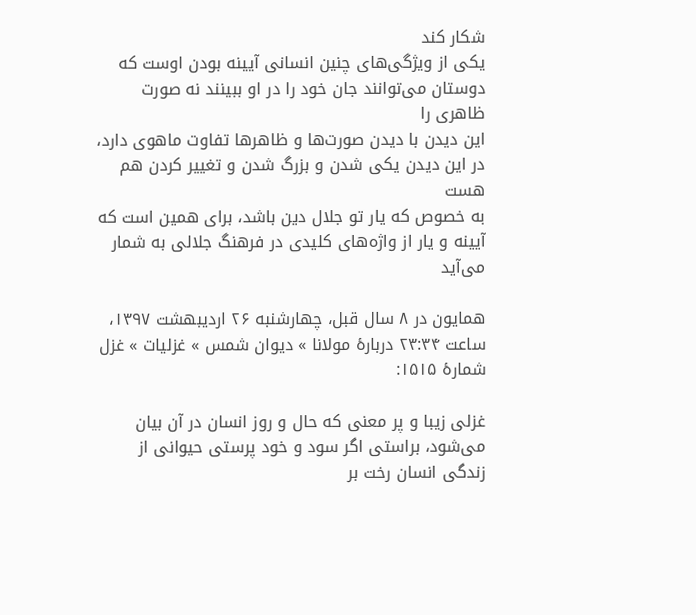شکار کند
یکی‌ از ویژگی‌‌های چنین انسانی‌ آیینه بودن اوست که دوستان می‌‌توانند جان خود را در او ببینند نه صورت ظاهری را
این دیدن با دیدن صورت‌ها و ظاهر‌ها تفاوت ماهوی دارد، در این دیدن یکی‌ شدن و بزرگ شدن و تغییر کردن هم هست
به خصوص که یار تو جلال دین باشد، برای همین است که آیینه و یار از واژه‌های کلیدی در فرهنگ جلالی به شمار می‌‌آید

همایون در ۸ سال قبل، چهارشنبه ۲۶ اردیبهشت ۱۳۹۷، ساعت ۲۳:۳۴ دربارهٔ مولانا » دیوان شمس » غزلیات » غزل شمارهٔ ۱۵۱۵:

غزلی زیبا و پر معنی‌ که حال و روز انسان در آن بیان می‌‌شود، براستی اگر سود و خود پرستی حیوانی از زندگی‌ انسان رخت بر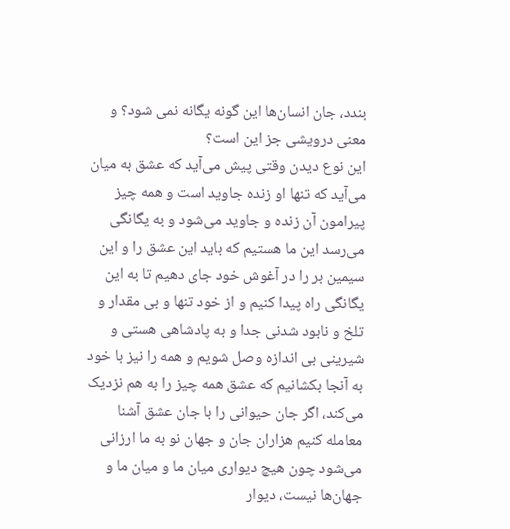بندد، جان انسان‌ها این گونه یگانه نمی شود؟ و معنی‌ درویشی جز این است؟
این نوع دیدن وقتی پیش می‌‌آید که عشق به میان می‌‌آید که تنها او زنده جاوید است و همه چیز پیرامون آن زنده و جاوید می‌‌شود و به یگانگی می‌‌رسد این ما هستیم که باید این عشق را و این سیمین بر را در آغوش خود جای دهیم تا به این یگانگی راه پیدا کنیم و از خود تنها و بی‌ مقدار و تلخ و نابود شدنی جدا و به پادشاهی هستی‌ و شیرینی‌ بی‌ اندازه وصل شویم و همه را نیز با خود به آنجا بکشانیم که عشق همه چیز را به هم نزدیک می‌‌کند، اگر جان حیوانی را با جان عشق آشنا معامله کنیم هزاران جان و جهان نو به ما ارزانی‌ می‌‌شود چون هیچ دیواری میان ما و میان ما و جهان‌ها نیست، دیوار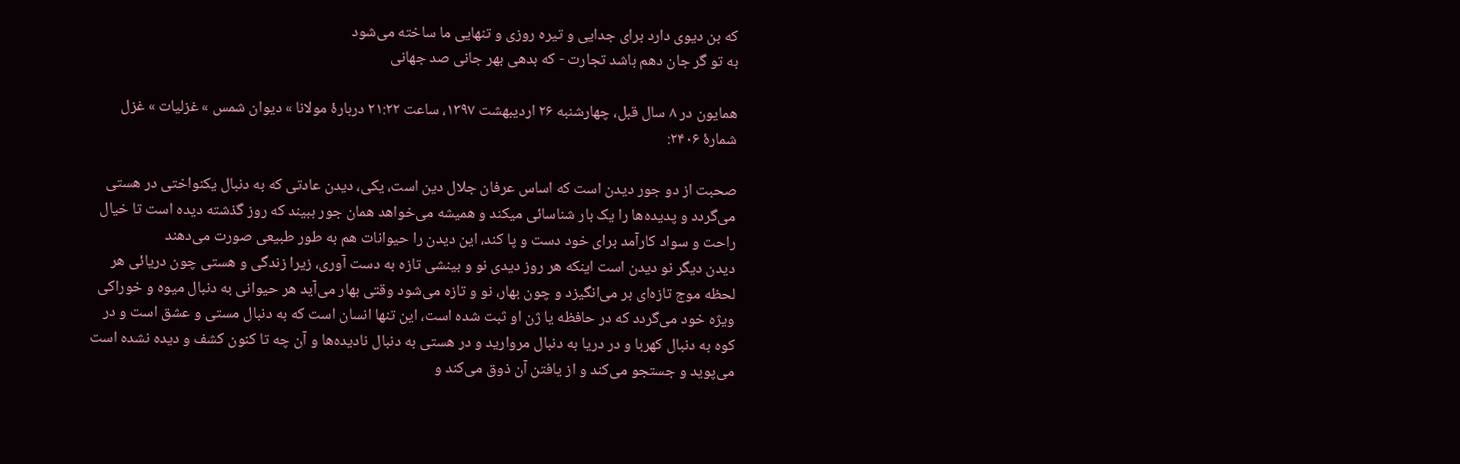که بن دیوی دارد برای جدایی و تیره روزی و تنهایی ما ساخته می‌‌شود
به تو گر جان دهم باشد تجارت - که بدهی بهر جانی صد جهانی‌

همایون در ۸ سال قبل، چهارشنبه ۲۶ اردیبهشت ۱۳۹۷، ساعت ۲۱:۲۲ دربارهٔ مولانا » دیوان شمس » غزلیات » غزل شمارهٔ ۲۴۰۶:

صحبت از دو جور دیدن است که اساس عرفان جلال دین است، یکی‌، دیدن عادتی که به دنبال یکنواختی در هستی‌ می‌‌گردد و پدیده‌ها را یک بار شناسائی میکند و همیشه می‌‌خواهد همان جور ببیند که روز گذشته دیده است تا خیال راحت و سواد کارآمد برای خود دست و پا کند، این دیدن را حیوانات هم به طور طبیعی صورت می‌‌دهند
دیدن دیگر نو دیدن است اینکه هر روز دیدی نو و بینشی تازه به دست آوری، زیرا زندگی‌ و هستی‌ چون دریائی هر لحظه موج تازه‌ای بر می‌‌انگیزد و چون بهار، نو و تازه می‌‌شود وقتی بهار می‌‌آید هر حیوانی به دنبال میوه و خوراکی ویژه خود می‌‌گردد که در حافظه یا ژن او ثبت شده است، این تنها انسان است که به دنبال مستی و عشق است و در کوه به دنبال کهربا و در دریا به دنبال مروارید و در هستی‌ به دنبال نادیده‌ها و آن چه تا کنون کشف و دیده نشده است می‌‌پوید و جستجو می‌‌کند و از یافتن آن ذوق می‌‌کند و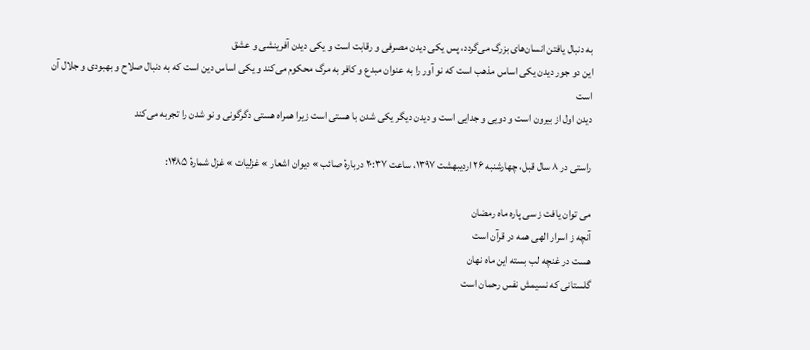به دنبال یافتن انسان‌های بزرگ می‌‌گردد، پس یکی‌ دیدن مصرفی و رقابت است و یکی‌ دیدن آفرینشی و عشق
این دو جور دیدن یکی‌ اساس مذهب است که نو آور را به عنوان مبدع و کافر به مرگ محکوم می‌‌کند و یکی‌ اساس دین است که به دنبال صلاح و بهبودی و جلال آن است
دیدن اول از بیرون است و دویی و جدایی است و دیدن دیگر یکی‌ شدن با هستی‌ است زیرا همراه هستی‌ دگرگونی و نو شدن را تجربه می‌‌کند

راستی در ۸ سال قبل، چهارشنبه ۲۶ اردیبهشت ۱۳۹۷، ساعت ۲۰:۳۷ دربارهٔ صائب » دیوان اشعار » غزلیات » غزل شمارهٔ ۱۴۸۵:

می توان یافت ز سی پاره ماه رمضان
آنچه ز اسرار الهی همه در قرآن است
هست در غنچه لب بسته این ماه نهان
گلستانی که نسیمش نفس رحمان است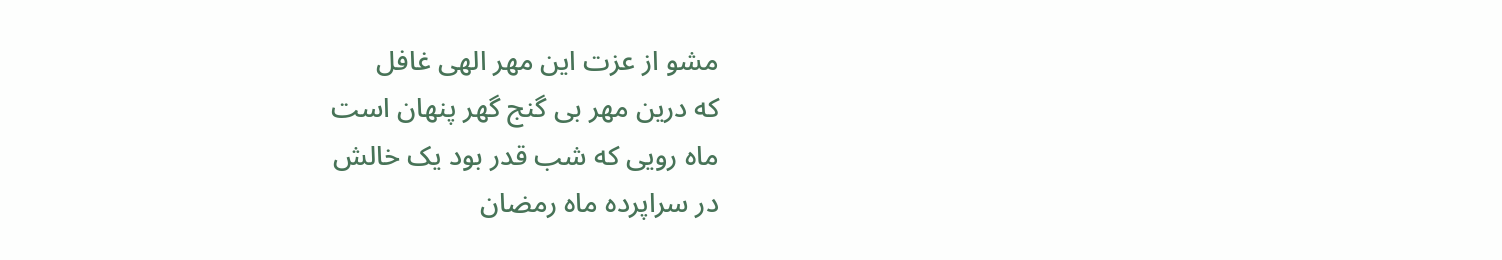مشو از عزت این مهر الهی غافل
که درین مهر بی گنج گهر پنهان است
ماه رویی که شب قدر بود یک خالش
در سراپرده ماه رمضان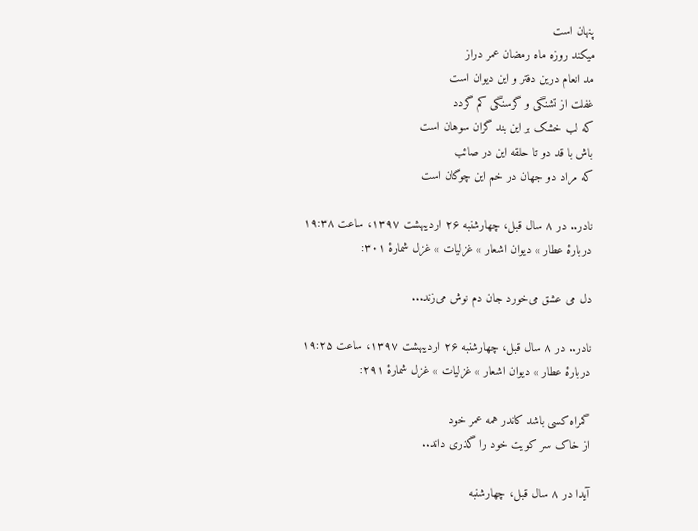پنهان است
میکند روزه ماه رمضان عمر دراز
مد انعام درین دفتر و این دیوان است
غفلت از تشنگی و گرسنگی کم گردد
که لب خشک بر این بند گران سوهان است
باش با قد دو تا حلقه این در صائب
که مراد دو جهان در خم این چوگان است

نادر.. در ۸ سال قبل، چهارشنبه ۲۶ اردیبهشت ۱۳۹۷، ساعت ۱۹:۳۸ دربارهٔ عطار » دیوان اشعار » غزلیات » غزل شمارهٔ ۳۰۱:

دل می عشق می‌خورد جان دم نوش می‌زند...

نادر.. در ۸ سال قبل، چهارشنبه ۲۶ اردیبهشت ۱۳۹۷، ساعت ۱۹:۲۵ دربارهٔ عطار » دیوان اشعار » غزلیات » غزل شمارهٔ ۲۹۱:

گمراه کسی باشد کاندر همه عمر خود
از خاک سر کویت خود را گذری داند..

آیدا در ۸ سال قبل، چهارشنبه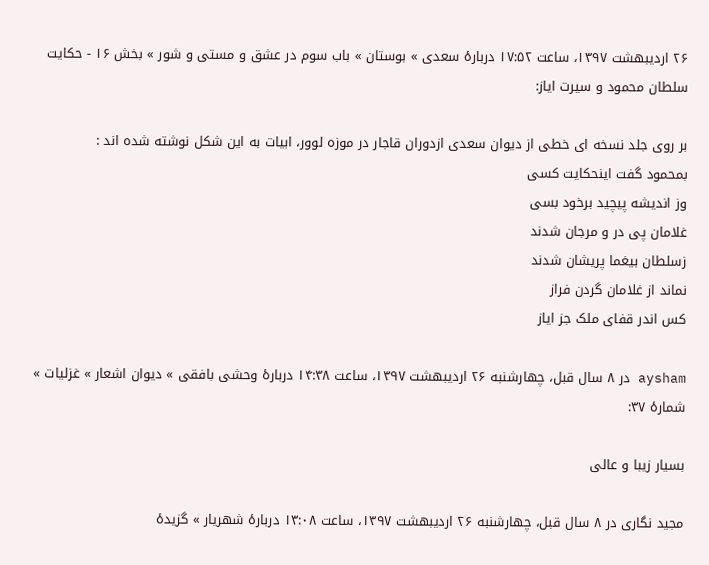۲۶ اردیبهشت ۱۳۹۷، ساعت ۱۷:۵۲ دربارهٔ سعدی » بوستان » باب سوم در عشق و مستی و شور » بخش ۱۶ - حکایت سلطان محمود و سیرت ایاز:

بر روی جلد نسخه ای خطی از دیوان سعدی ازدوران قاجار در موزه لوور، ابیات به این شکل نوشته شده اند :
بمحمود گفت اینحکایت کسی
وز اندیشه پیچید برخود بسی
غلامان پی در و مرجان شدند
زسلطان بیغما پریشان شدند
نماند از غلامان گردن فراز
کس اندر قفای ملک جز ایاز

aysham در ۸ سال قبل، چهارشنبه ۲۶ اردیبهشت ۱۳۹۷، ساعت ۱۴:۳۸ دربارهٔ وحشی بافقی » دیوان اشعار » غزلیات » شمارهٔ ۳۷:

بسیار زیبا و عالی

مجید نگاری در ۸ سال قبل، چهارشنبه ۲۶ اردیبهشت ۱۳۹۷، ساعت ۱۳:۰۸ دربارهٔ شهریار » گزیدهٔ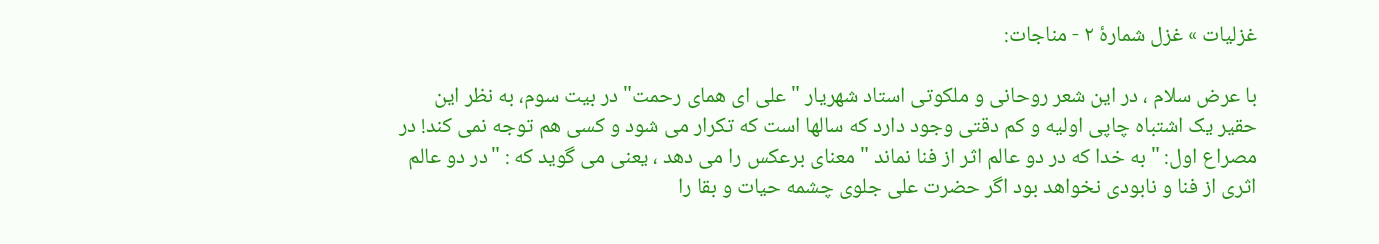غزلیات » غزل شمارهٔ ۲ - مناجات:

با عرض سلام ، در این شعر روحانی و ملکوتی استاد شهریار " علی ای همای رحمت" در بیت سوم، به نظر این حقیر یک اشتباه چاپی اولیه و کم دقتی وجود دارد که سالها است که تکرار می شود و کسی هم توجه نمی کند! در مصراع اول: " به خدا که در دو عالم اثر از فنا نماند " معنای برعکس را می دهد ، یعنی می گوید که : "در دو عالم اثری از فنا و نابودی نخواهد بود اگر حضرت علی جلوی چشمه حیات و بقا را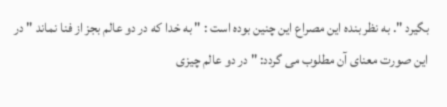بگیرد ". به نظر بنده این مصراع این چنین بوده است : " به خدا که در دو عالم بجز از فنا نماند " در این صورت معنای آن مطلوب می گردد: " در دو عالم چیزی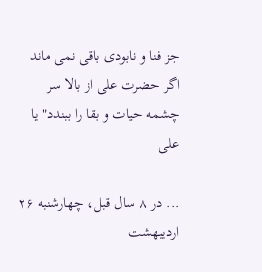جز فنا و نابودی باقی نمی ماند اگر حضرت علی از بالا سر چشمه حیات و بقا را ببندد" یا علی

... در ۸ سال قبل، چهارشنبه ۲۶ اردیبهشت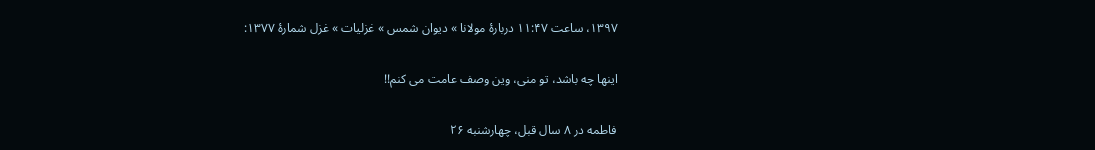۱۳۹۷، ساعت ۱۱:۴۷ دربارهٔ مولانا » دیوان شمس » غزلیات » غزل شمارهٔ ۱۳۷۷:

اینها چه باشد، تو منی، وین وصف عامت می کنم!!

فاطمه در ۸ سال قبل، چهارشنبه ۲۶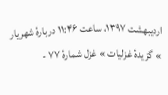اردیبهشت ۱۳۹۷، ساعت ۱۱:۴۶ دربارهٔ شهریار » گزیدهٔ غزلیات » غزل شمارهٔ ۷۷ -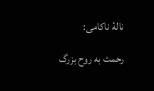نالهٔ ناکامی:

رحمت به روح بزرگ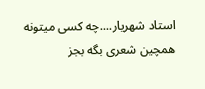استاد شهریار....چه کسی میتونه همچین شعری بگه بجز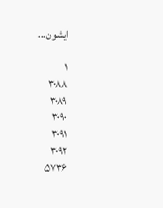ایشون...

۱
۳۰۸۸
۳۰۸۹
۳۰۹۰
۳۰۹۱
۳۰۹۲
۵۷۳۶